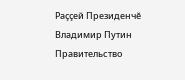Раççей Президенчĕ Владимир Путин Правительство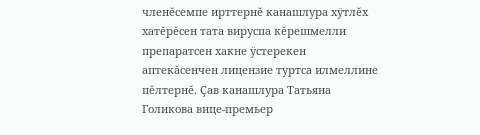членĕсемпе ирттернĕ канашлура хÿтлĕх хатĕрĕсен тата вируспа кĕрешмелли препаратсен хакне ÿстерекен аптекăсенчен лицензие туртса илмеллине пĕлтернĕ. Çав канашлура Татьяна Голикова вице-премьер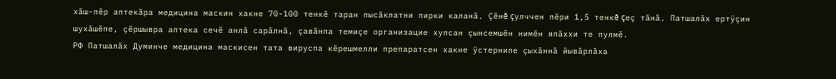хăш-пĕр аптекăра медицина маскин хакне 70-100 тенкĕ таран пысăклатни пирки каланă. Çĕнĕ çулччен пĕри 1,5 тенкĕ çеç тăнă. Патшалăх ертÿçин шухăшĕпе, çĕршывра аптека сечĕ анлă сарăлнă, çавăнпа темиçе организацие хупсан çынсемшĕн нимĕн япăххи те пулмĕ.
РФ Патшалăх Думинче медицина маскисен тата вируспа кĕрешмелли препаратсен хакне ÿстернипе çыхăннă йывăрлăха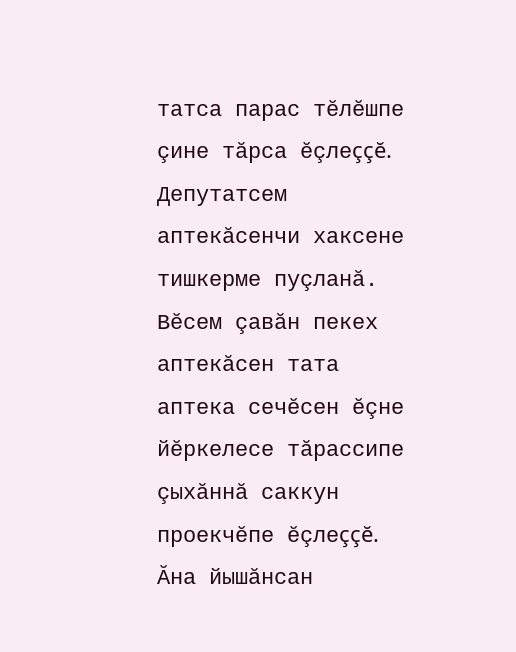татса парас тĕлĕшпе çине тăрса ĕçлеççĕ. Депутатсем аптекăсенчи хаксене тишкерме пуçланă. Вĕсем çавăн пекех аптекăсен тата аптека сечĕсен ĕçне йĕркелесе тăрассипе çыхăннă саккун проекчĕпе ĕçлеççĕ. Ăна йышăнсан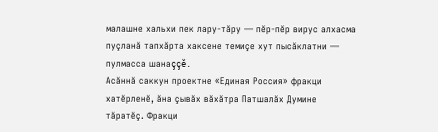малашне хальхи пек лару-тăру — пĕр-пĕр вирус алхасма пуçланă тапхăрта хаксене темиçе хут пысăклатни — пулмасса шанаççĕ.
Асăннă саккун проектне «Единая Россия» фракци хатĕрленĕ, ăна çывăх вăхăтра Патшалăх Думине тăратĕç. Фракци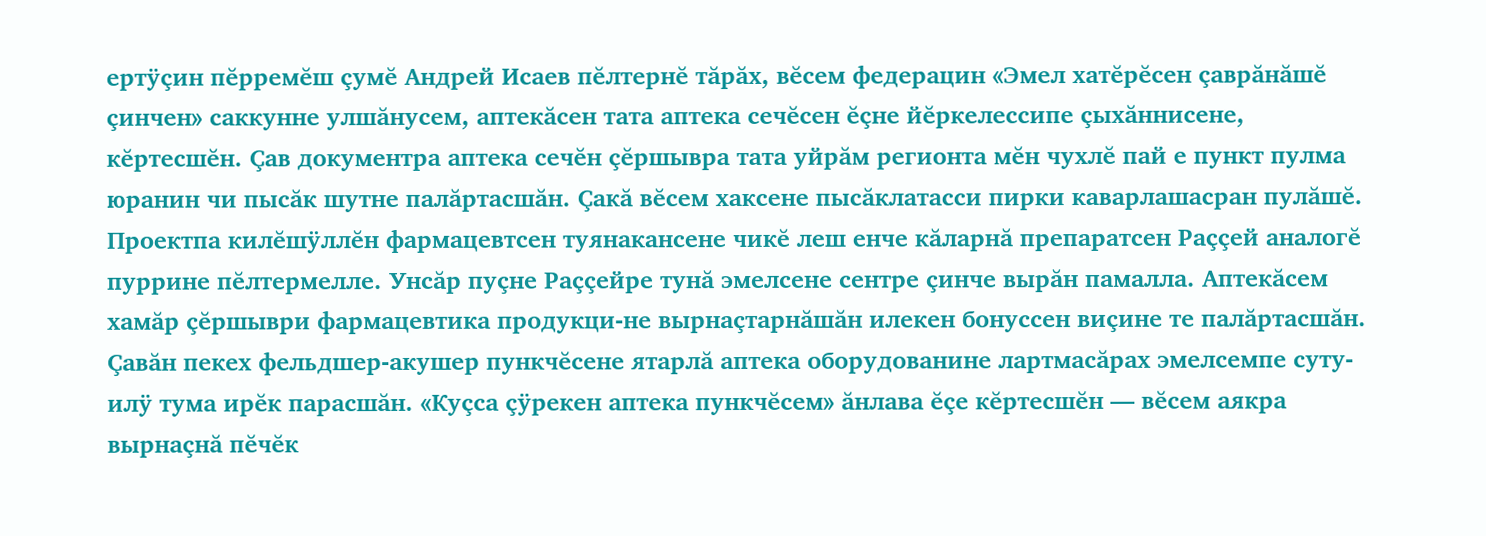ертÿçин пĕрремĕш çумĕ Андрей Исаев пĕлтернĕ тăрăх, вĕсем федерацин «Эмел хатĕрĕсен çаврăнăшĕ çинчен» саккунне улшăнусем, аптекăсен тата аптека сечĕсен ĕçне йĕркелессипе çыхăннисене, кĕртесшĕн. Çав документра аптека сечĕн çĕршывра тата уйрăм регионта мĕн чухлĕ пай е пункт пулма юранин чи пысăк шутне палăртасшăн. Çакă вĕсем хаксене пысăклатасси пирки каварлашасран пулăшĕ. Проектпа килĕшÿллĕн фармацевтсен туянакансене чикĕ леш енче кăларнă препаратсен Раççей аналогĕ пуррине пĕлтермелле. Унсăр пуçне Раççейре тунă эмелсене сентре çинче вырăн памалла. Аптекăсем хамăр çĕршыври фармацевтика продукци-не вырнаçтарнăшăн илекен бонуссен виçине те палăртасшăн. Çавăн пекех фельдшер-акушер пункчĕсене ятарлă аптека оборудованине лартмасăрах эмелсемпе суту-илÿ тума ирĕк парасшăн. «Куçса çÿрекен аптека пункчĕсем» ăнлава ĕçе кĕртесшĕн — вĕсем аякра вырнаçнă пĕчĕк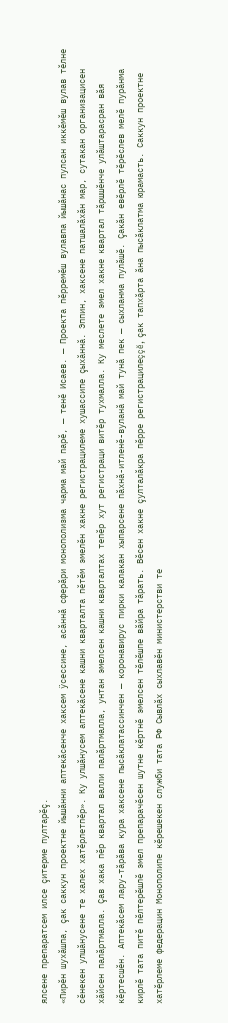ялсене препаратсем илсе çитерме пултарĕç.
«Пирĕн шухăшпа, çак саккун проектне йышăнни аптекăсенче хаксем ÿсессине, асăннă сферăри монополизма чарма май парĕ, — тенĕ Исаев. — Проекта пĕрремĕш вулавпа йышăнас пулсан иккĕмĕш вулав тĕлне сĕнекен улшăнусене те халех хатĕрлетпĕр». Ку улшăнусем аптекăсене кашни кварталта пĕтĕм эмелĕн хакне регистрацилеме хушассипе çыхăннă. Эппин, хаксене патшалăхăн мар, сутакан организацисен хăйсен палăртмалла. Çав хака пĕр квартал валли палăртмалла, унтан эмелсен кашни кварталтах тепĕр хут регистраци витĕр тухмалла. Ку меслете эмел хакне квартал тăршшĕнче улăштарасран вăя кĕртесшĕн. Аптекăсем лару-тăрăва кура хаксене пысăклатассинчен — коронавирус пирки калакан хыпарсене пăхнă-итленĕ-вуланă май тунă пек — сыхланма пулăшĕ. Çакăн евĕрлĕ тĕрĕслев мелĕ пурăнма кирлĕ тата питĕ пĕлтерĕшлĕ эмел препарачĕсен шутне кĕртнĕ эмелсен тĕлĕшпе вăйра тăрать. Вĕсен хакне çулталăкра пĕрре регистрацилеççĕ, çак тапхăрта ăна пысăклатма юрамасть. Саккун проектне хатĕрлеме федерацин Монополипе кĕрешекен служби тата РФ Сывлăх сыхлавĕн министерстви те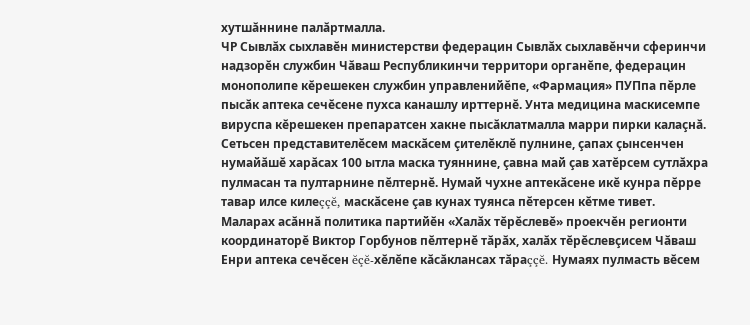хутшăннине палăртмалла.
ЧР Сывлăх сыхлавĕн министерстви федерацин Сывлăх сыхлавĕнчи сферинчи надзорĕн службин Чăваш Республикинчи территори органĕпе, федерацин монополипе кĕрешекен службин управленийĕпе, «Фармация» ПУПпа пĕрле пысăк аптека сечĕсене пухса канашлу ирттернĕ. Унта медицина маскисемпе вируспа кĕрешекен препаратсен хакне пысăклатмалла марри пирки калаçнă. Сетьсен представителĕсем маскăсем çителĕклĕ пулнине, çапах çынсенчен нумайăшĕ харăсах 100 ытла маска туяннине, çавна май çав хатĕрсем сутлăхра пулмасан та пултарнине пĕлтернĕ. Нумай чухне аптекăсене икĕ кунра пĕрре тавар илсе килеççĕ, маскăсене çав кунах туянса пĕтерсен кĕтме тивет.
Маларах асăннă политика партийĕн «Халăх тĕрĕслевĕ» проекчĕн регионти координаторĕ Виктор Горбунов пĕлтернĕ тăрăх, халăх тĕрĕслевçисем Чăваш Енри аптека сечĕсен ĕçĕ-хĕлĕпе кăсăклансах тăраççĕ. Нумаях пулмасть вĕсем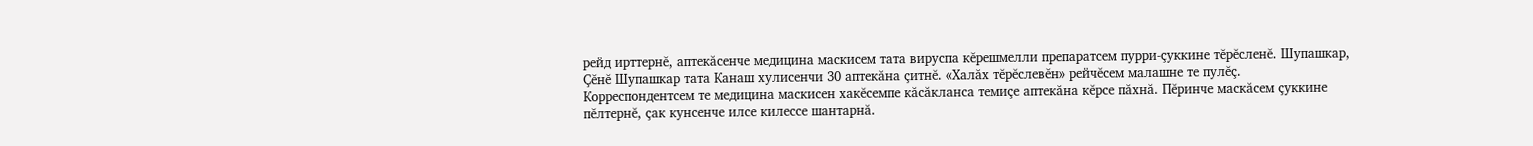рейд ирттернĕ, аптекăсенче медицина маскисем тата вируспа кĕрешмелли препаратсем пурри-çуккине тĕрĕсленĕ. Шупашкар, Çĕнĕ Шупашкар тата Канаш хулисенчи 30 аптекăна çитнĕ. «Халăх тĕрĕслевĕн» рейчĕсем малашне те пулĕç.
Корреспондентсем те медицина маскисен хакĕсемпе кăсăкланса темиçе аптекăна кĕрсе пăхнă. Пĕринче маскăсем çуккине пĕлтернĕ, çак кунсенче илсе килессе шантарнă.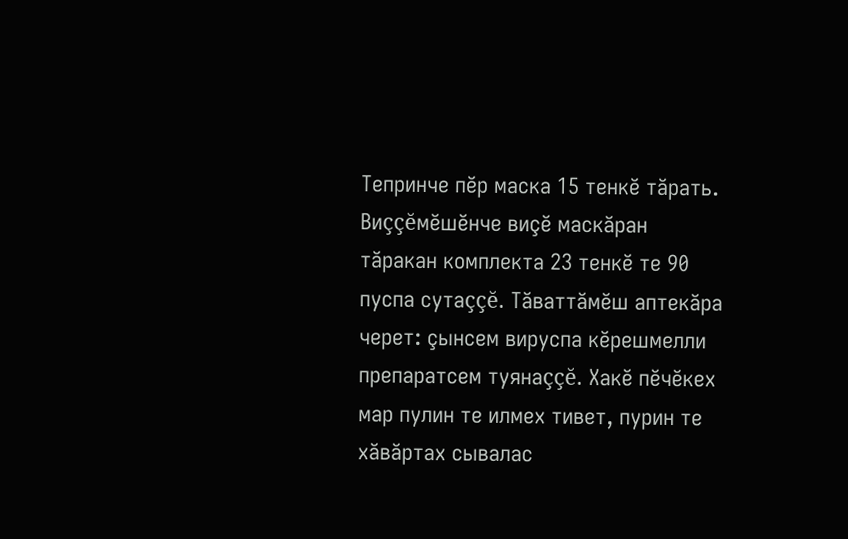Тепринче пĕр маска 15 тенкĕ тăрать. Виççĕмĕшĕнче виçĕ маскăран тăракан комплекта 23 тенкĕ те 90 пуспа сутаççĕ. Тăваттăмĕш аптекăра черет: çынсем вируспа кĕрешмелли препаратсем туянаççĕ. Хакĕ пĕчĕкех мар пулин те илмех тивет, пурин те хăвăртах сывалас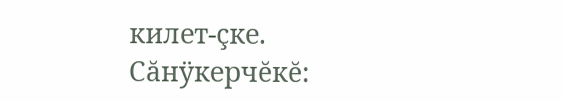килет-çке.
Сăнÿкерчĕкĕ: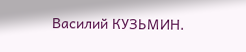Василий КУЗЬМИН.